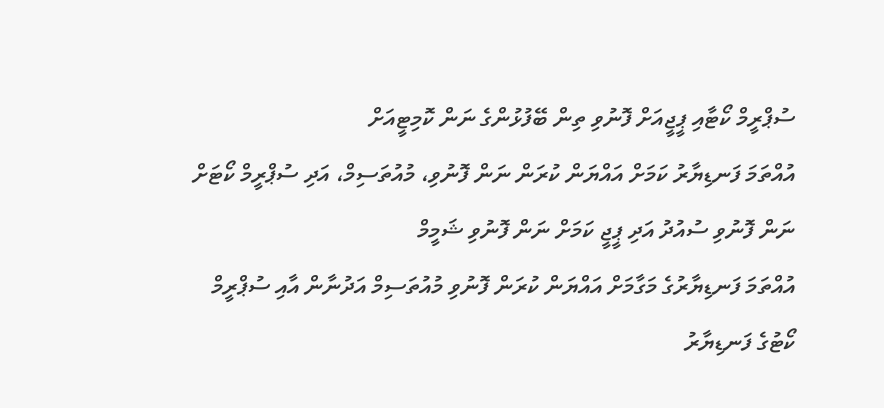ސުޕްރީމް ކޯޓާއި ޕީޖީއަށް ފޮނުވި ތިން ބޭފުޅުންގެ ނަން ކޮމިޓީއަށް
އުއްތަމަ ފަނޑިޔާރު ކަމަށް އައްޔަން ކުރަން ނަން ފޮނުވި، މުއުތަސިމް، އަދި ސުޕްރީމް ކޯޓަށް ނަން ފޮނުވި ސުއުދު އަދި ޕީޖީ ކަމަށް ނަން ފޮނުވި ޝަމީމް
އުއްތަމަ ފަނޑިޔާރުގެ މަގާމަށް އައްޔަން ކުރަން ފޮނުވި މުއުތަސިމް އަދުނާން އާއި ސުޕްރީމް ކޯޓުގެ ފަނޑިޔާރު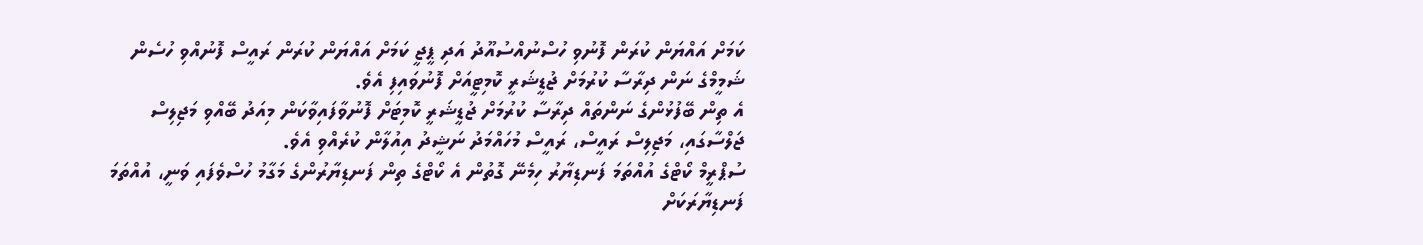ކަމަށް އައްޔަން ކުރަން ފޮނުވި ހުސްނުއްސުއޫދު އަދި ޕީޖީ ކަމަށް އައްޔަން ކުރަން ރައީސް ފޮނުއްވި ހުސެން ޝަމީމްގެ ނަން ދިރާސާ ކުރުމަށް ޖުޑީޝަރީ ކޮމިޓީއަށް ފޮނުވައިފި އެވެ.
އެ ތިން ބޭފުޅުންގެ ނަންތައް ދިރާސާ ކުރުމަށް ޖުޑީޝަރީ ކޮމިޓަށް ފޮނުވާފައިވާކަން މިއަދު ބޭއްވި މަޖިލިސް ޖަލްސާގައި، މަޖިލިސް ރައީސް، ރައީސް މުހައްމަދު ނަޝީދު އިއުލާން ކުރެއްވި އެވެ.
ސުޕްރީމް ކޯޓްގެ އުއްތަމަ ފަނޑިޔާރު ހިމެނޭ ގޮތުން އެ ކޯޓްގެ ތިން ފަނޑިޔާރުންގެ މަގާމު ހުސްވެފައި ވަނީ، އުއްތަމަ ފަނޑިޔާރަކަށް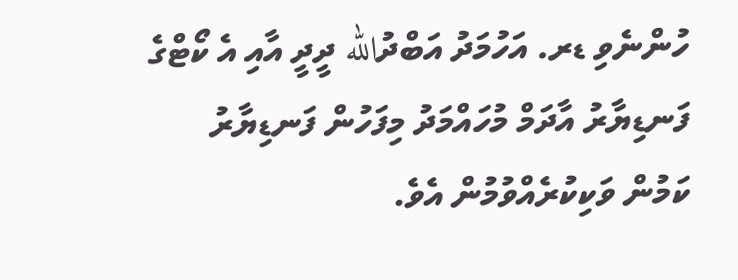ހުންނެވި ޑރ. އަހުމަދު އަބްދުالله ދީދީ އާއި އެ ކޯޓްގެ ފަނޑިޔާރު އާދަމް މުހައްމަދު މިފަހުން ފަނޑިޔާރު ކަމުން ވަކިކުރެއްވުމުން އެވެ.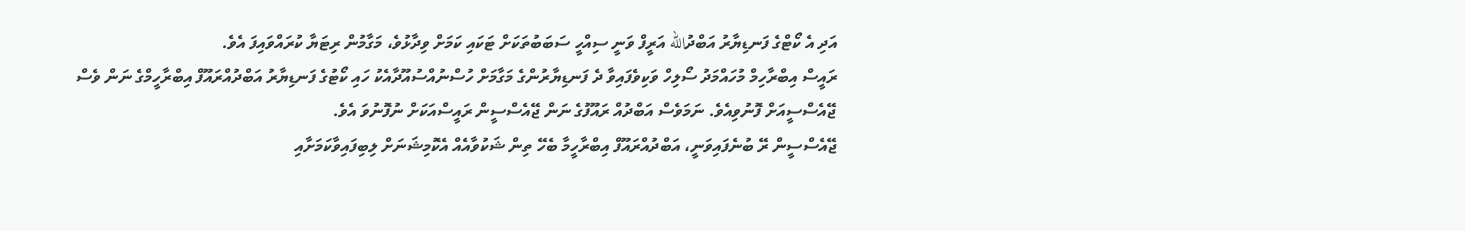އަދި އެ ކޯޓްގެ ފަނޑިޔާރު އަބްދުالله އަރީފް ވަނީ ސިއްހީ ސަބަބުތަކަށް ޓަކައި ކަމަށް ވިދާޅުވެ، މަގާމުން ރިޓަޔާ ކުރައްވައިފަ އެވެ.
ރައީސް އިބްރާހިމް މުހައްމަދު ސޯލިހް ވަކިވެފައިވާ ދެ ފަނޑިޔާރުންގެ މަގާމަށް ހުސްނުއްސުއޫދާއެކު ހައި ކޯޓުގެ ފަނޑިޔާރު އަބްދުއްރައޫފް އިބްރާހީމްގެ ނަން ވެސް ޖޭއެސްސީއަށް ފޮނުވިއެވެ. ނަމަވެސް އަބްދުއް ރައޫފުގެ ނަން ޖޭއެސްސީން ރައީސްއަކަށް ނުފޮނުވަ އެވެ.
ޖޭއެސްސީން ރޭ ބުނެފައިވަނީ، އަބްދުއްރައޫފް އިބްރާހީމާ ބެހޭ ތިން ޝަކުވާއެއް އެކޮމިޝަނަށް ލިބިފައިވާކަމަށާއި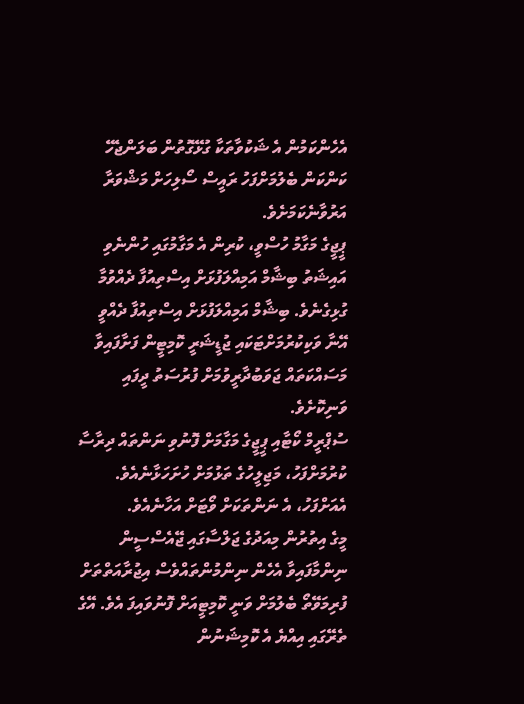އެހެންކަމުން އެ ޝަކުވާތަކާ ގުޅޭގޮތުން ބަލަންޖެހޭ ކަންކަން ބެލުމަށްފަހު ރައީސް ސޯލިހަށް މަޝްވަރާ އަރުވާނެކަމަށެވެ.
ޕީޖީގެ މަގާމު ހުސްވީ، ކުރިން އެ މަގާމުގައި ހުންނެވި އައިޝަތު ބިޝާމް އަމިއްލަފުޅަށް އިސްތިއުފާ ދެއްވުމާ ގުޅިގެނެވެ. ބިޝާމް އަމިއްލަފުޅަށް އިސްތިއުފާ ދެއްވީ އޭނާ ވަކިކުރުމަށްޓަކައި ޖުޑީޝަރީ ކޮމިޓީން ފަށާފައިވާ މަސައްކަތައް ޖަވަބުދާރީވުމަށް ފުރުސަތު ދީފައި ވަނިކޮށެވެ.
ސުޕްރީމް ކޯޓާއި ޕީޖީގެ މަގާމަށް ފޮނުވި ނަންތައް ދިރާސާ ކުރުމަށްފަހު، މަޖިލީހުގެ ތަޅުމަށް ހުށަހަޅާނެއެވެ. އެއަށްފަހު، އެ ނަންތަކަށް ވޯޓަށް އަހާނެއެވެ.
މީގެ އިތުރުން މިއަދުގެ ޖަލްސާގައި ޖޭއެސްސީން ނިންމާފައިވާ އެހެން ނިންމުންތައްވެސް އިޖުރާއަތްތަށް ފުރިމަވޭތޯ ބެލުމަށް ވަނީ ކޮމިޓީއަށް ފޮނުވައިފަ އެވެ. އޭގެ ތެރޭގައި އިއްޔެ އެ ކޮމިޝަނުން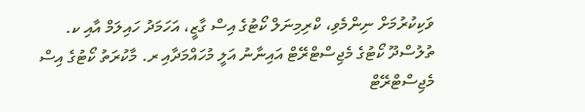ވަކިކުރުމަށް ނިންމެވި، ކްރިމިނަލް ކޯޓުގެ އިސް ގާޒީ، އަހަމަދު ހައިލަމް އާއި ކ. ތުލުސްދޫ ކޯޓުގެ މެޖިސްޓްރޭޓް އައިނާނު އަލީ މުހައްމަދާއި ރ. މާކުރަތު ކޯޓުގެ އިސް މެޖިސްޓްރޭޓް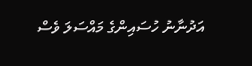އަދުނާނު ހުސައިންގެ މައްސަލަ ވެސް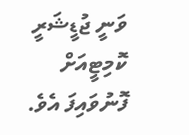ވަނީ ޖުޑީޝަރީ ކޮމިޓީއަށް ފޮނުވައިފަ އެވެ.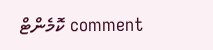comment ކޮމެންޓް